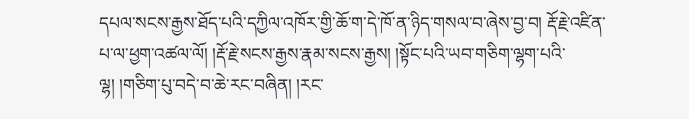དཔལ་སངས་རྒྱས་ཐོད་པའི་དཀྱིལ་འཁོར་གྱི་ཆོ་ག་དེ་ཁོ་ན་ཉིད་གསལ་བ་ཞེས་བྱ་བ། རྡོ་རྗེ་འཛིན་པ་ལ་ཕྱག་འཚལ་ལོ། །རྡོ་རྗེ་སངས་རྒྱས་རྣམ་སངས་རྒྱས། །སྟོང་པའི་ཡབ་གཅིག་ལྷག་པའི་ལྷ། །གཅིག་པུ་བདེ་བ་ཆེ་རང་བཞིན། །རང་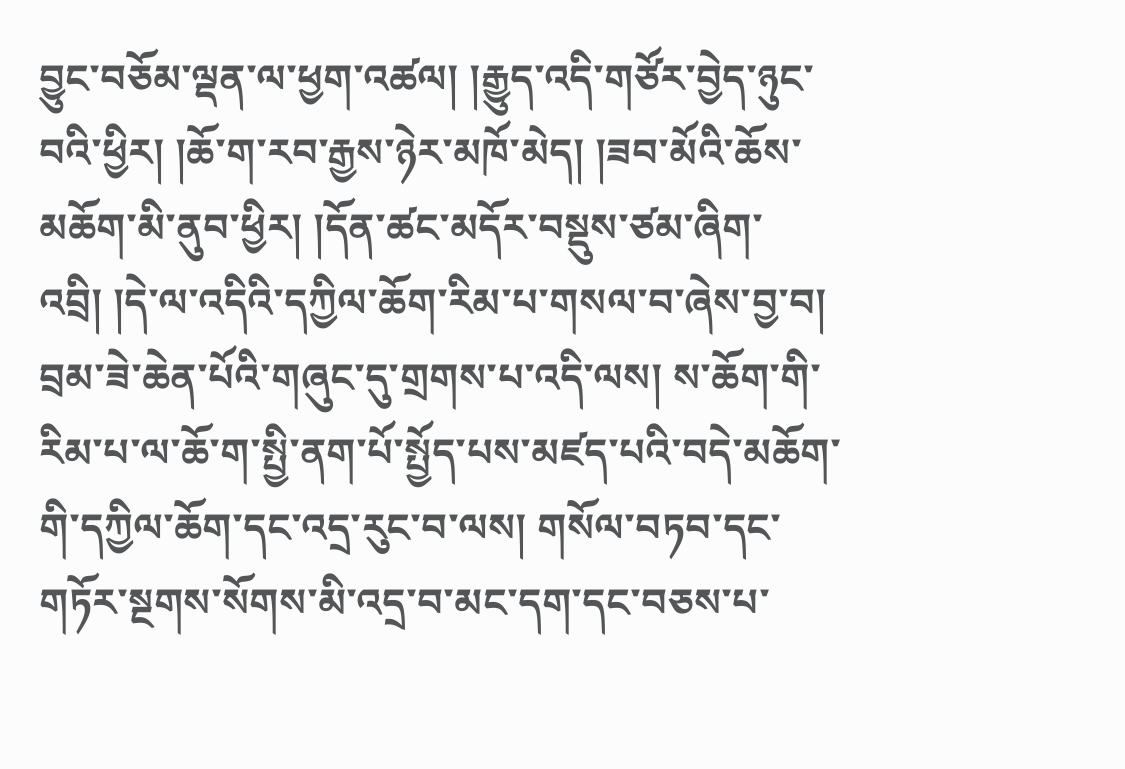བྱུང་བཅོམ་ལྡན་ལ་ཕྱག་འཚལ། །རྒྱུད་འདི་གཙོར་བྱེད་ཉུང་བའི་ཕྱིར། །ཆོ་ག་རབ་རྒྱས་ཉེར་མཁོ་མེད། །ཟབ་མོའི་ཆོས་མཆོག་མི་ནུབ་ཕྱིར། །དོན་ཚང་མདོར་བསྡུས་ཙམ་ཞིག་འབྲི། །དེ་ལ་འདིའི་དཀྱིལ་ཆོག་རིམ་པ་གསལ་བ་ཞེས་བྱ་བ། བྲམ་ཟེ་ཆེན་པོའི་གཞུང་དུ་གྲགས་པ་འདི་ལས། ས་ཆོག་གི་རིམ་པ་ལ་ཆོ་ག་སྤྱི་ནག་པོ་སྤྱོད་པས་མཛད་པའི་བདེ་མཆོག་གི་དཀྱིལ་ཆོག་དང་འདྲ་རུང་བ་ལས། གསོལ་བཏབ་དང་གཏོར་སྔགས་སོགས་མི་འདྲ་བ་མང་དག་དང་བཅས་པ་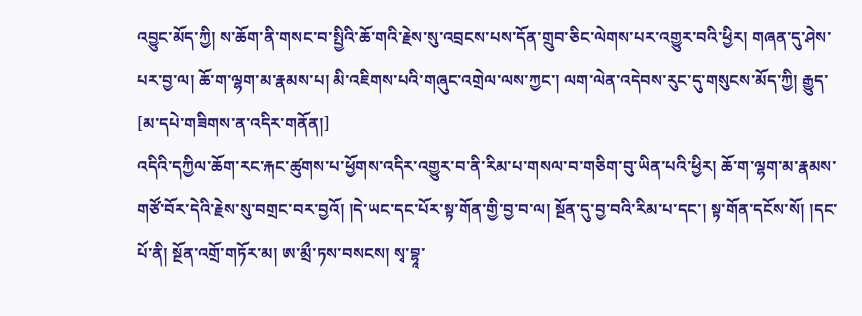འབྱུང་མོད་ཀྱི། ས་ཆོག་ནི་གསང་བ་སྤྱིའི་ཆོ་གའི་རྗེས་སུ་འབྲངས་པས་དོན་གྲུབ་ཅིང་ལེགས་པར་འགྱུར་བའི་ཕྱིར། གཞན་དུ་ཤེས་པར་བྱ་ལ། ཆོ་ག་ལྷག་མ་རྣམས་པ། མི་འཇིགས་པའི་གཞུང་འགྲེལ་ལས་ཀྱང་། ལག་ལེན་འདེབས་རུང་དུ་གསུངས་མོད་ཀྱི། རྒྱུད་
[མ་དཔེ་གཟིགས་ན་འདིར་གནོན།]
འདིའི་དཀྱིལ་ཆོག་རང་རྐང་ཚུགས་པ་ཕྱོགས་འདིར་འགྱུར་བ་ནི་རིམ་པ་གསལ་བ་གཅིག་བུ་ཡིན་པའི་ཕྱིར། ཆོ་ག་ལྷག་མ་རྣམས་གཙོ་བོར་དེའི་རྗེས་སུ་བགྲང་བར་བྱའོ། །དེ་ཡང་དང་པོར་སྟ་གོན་གྱི་བྱ་བ་ལ། སྔོན་དུ་བྱ་བའི་རིམ་པ་དང་། སྟ་གོན་དངོས་སོ། །དང་པོ་ནི། སྔོན་འགྲོ་གཏོར་མ། ཨ་མྲྀ་ཏས་བསངས། སྭ་བྷཱ་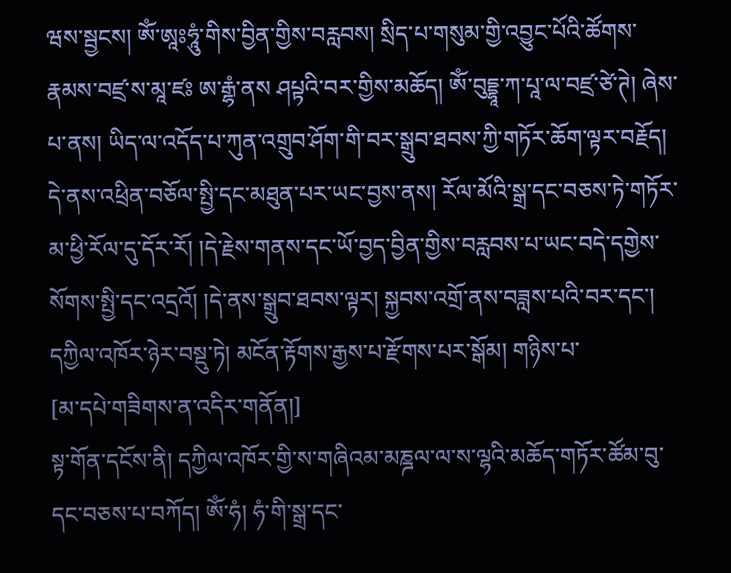ཝས་སྦྱངས། ཨོཾ་ཨཱཿཧཱུཾ་གིས་བྱིན་གྱིས་བརླབས། སྲིད་པ་གསུམ་གྱི་འབྱུང་པོའི་ཚོགས་རྣམས་བཛྲ་ས་མཱ་ཛཿ ཨ་རྒྷཾ་ནས ཤཔྟའི་བར་གྱིས་མཆོད། ཨོཾ་བུདྡྷཱ་ཀ་པཱ་ལ་བཛྲ་ཙེ་ཊེ། ཞེས་པ་ནས། ཡིད་ལ་འདོད་པ་ཀུན་འགྲུབ་ཤོག་གི་བར་སྒྲུབ་ཐབས་ཀྱི་གཏོར་ཆོག་ལྟར་བརྗོད། དེ་ནས་འཕྲིན་བཅོལ་སྤྱི་དང་མཐུན་པར་ཡང་བྱས་ནས། རོལ་མོའི་སྒྲ་དང་བཅས་ཏེ་གཏོར་མ་ཕྱི་རོལ་དུ་དོར་རོ། །དེ་རྗེས་གནས་དང་ཡོ་བྱད་བྱིན་གྱིས་བརླབས་པ་ཡང་བདེ་དགྱེས་སོགས་སྤྱི་དང་འདྲའོ། །དེ་ནས་སྒྲུབ་ཐབས་ལྟར། སྐྱབས་འགྲོ་ནས་བཟླས་པའི་བར་དང་། དཀྱིལ་འཁོར་ཉེར་བསྡུ་ཏེ། མངོན་རྟོགས་རྒྱས་པ་རྫོགས་པར་སྒོམ། གཉིས་པ་
[མ་དཔེ་གཟིགས་ན་འདིར་གནོན།]
སྟ་གོན་དངོས་ནི། དཀྱིལ་འཁོར་གྱི་ས་གཞིའམ་མཎྜལ་ལ་ས་ལྷའི་མཆོད་གཏོར་ཚོམ་བུ་དང་བཅས་པ་བཀོད། ཨོཾ་ཧཾ། ཧཾ་གི་སྒྲ་དང་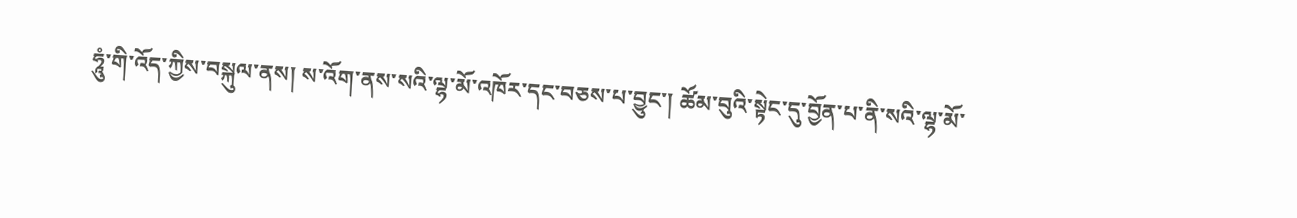ཧཱུཾ་གི་འོད་ཀྱིས་བསྐུལ་ནས། ས་འོག་ནས་སའི་ལྷ་མོ་འཁོར་དང་བཅས་པ་བྱུང་། ཚོམ་བུའི་སྟེང་དུ་བྱོན་པ་ནི་སའི་ལྷ་མོ་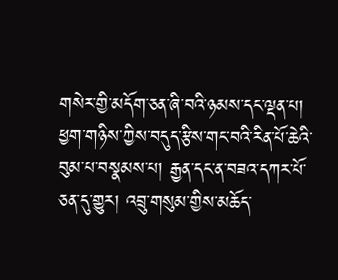གསེར་གྱི་མདོག་ཅན་ཞི་བའི་ཉམས་དང་ལྡན་པ། ཕྱག་གཉིས་ཀྱིས་བདུད་རྩིས་གང་བའི་རིན་པོ་ཆེའི་བུམ་པ་བསྣམས་པ། རྒྱན་དང་ན་བཟའ་དཀར་པོ་ཅན་དུ་གྱུར། འབྲུ་གསུམ་གྱིས་མཆོད་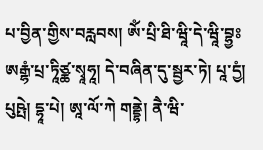པ་བྱིན་གྱིས་བརླབས། ཨོཾ་པྲི་ཐི་ཝཱི་དེ་ཝཱི་བྷྱཿ ཨརྒྷཾ་པྲ་ཏཱིཙྪ་སྭཱཧཱ། དེ་བཞིན་དུ་སྦྱར་ཏེ། པཱ་དྱཾ། པུཥྤེ། དྷཱ་པེ། ཨཱ་ལོ་ཀེ གནྡྷེ། ནཻ་ཝི་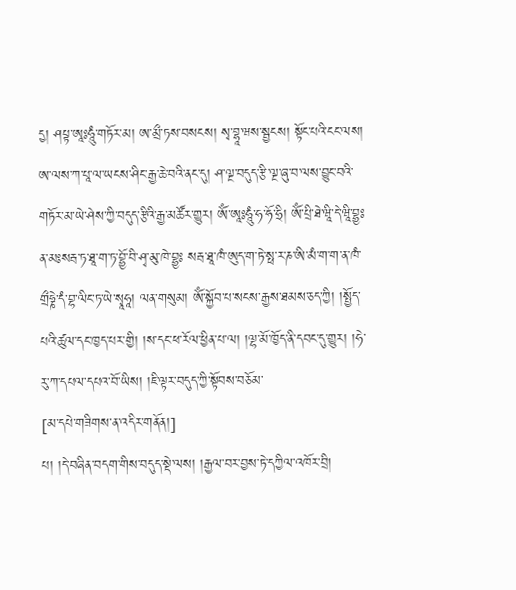དྱ། ཤཔྟ་ཨཱཿཧཱུཾ་གཏོར་མ། ཨ་མྲྀ་ཏས་བསངས། སྭ་བྷཱ་ཝས་སྦྱངས། སྟོང་པའི་ངང་ལས། ཨ་ལས་ཀ་པཱ་ལ་ཡངས་ཤིང་རྒྱ་ཆེ་བའི་ནང་དུ། ཤ་ལྔ་བདུད་རྩི་ལྔ་ཞུ་བ་ལས་བྱུང་བའི་གཏོར་མ་ཡེ་ཤེས་ཀྱི་བདུད་རྩིའི་རྒྱ་མཚོར་གྱུར། ཨོཾ་ཨཱཿཧཱུཾ་ཧ་ཧོ་ཧྲི། ཨོཾ་པྲི་ཐེ་ཝཱི་དེ་ཝཱི་བྷྱཿ ན་མཿསརྦ་ཏ་ཐཱ་ག་ཏ་བྷྱོ་བི་ཤྭ་མུ་ཁེ་བྷྱཿ སརྦ་ཐཱ་ཁཾ་ཨུད་ག་ཏེ་སྥ་ར་ཎ་ཨི་མཾ་ག་ག་ན་ཁཾ་གྲྀཧྞེ་དཾ་བྷ་ལིང་ཏ་ཡེ་སྭཱཧཱ། ལན་གསུམ། ཨོཾ་སྐྱོབ་པ་སངས་རྒྱས་ཐམས་ཅད་ཀྱི། །སྤྱོད་པའི་ཚུལ་དང་ཁྱད་པར་གྱི། །ས་དང་ཕ་རོལ་ཕྱིན་པ་ལ། །ལྷ་མོ་ཁྱོད་ནི་དབང་དུ་གྱུར། །ཧེ་རུ་ཀ་དཔལ་དཔའ་བོ་ཡིས། །ཇི་ལྟར་བདུད་ཀྱི་སྟོབས་བཅོམ་
[མ་དཔེ་གཟིགས་ན་འདིར་གནོན།]
པ། །དེ་བཞིན་བདག་གིས་བདུད་སྡེ་ལས། །རྒྱལ་བར་བྱས་ཏེ་དཀྱིལ་འཁོར་བྲི།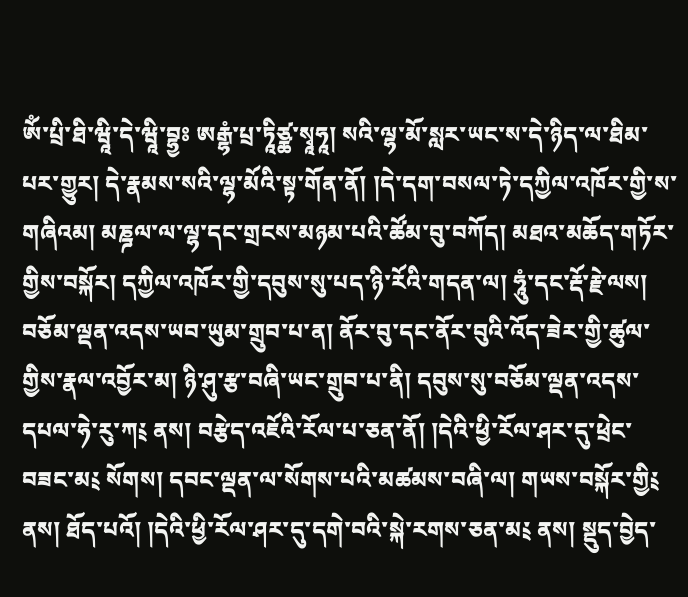ཨོཾ་པྲི་ཐི་ཝཱི་དེ་ཝཱི་བྷྱཿ ཨརྒྷཾ་པྲ་ཏཱིཙྪ་སྭཱཧཱ། སའི་ལྷ་མོ་སླར་ཡང་ས་དེ་ཉིད་ལ་ཐིམ་པར་གྱུར། དེ་རྣམས་སའི་ལྷ་མོའི་སྟ་གོན་ནོ། །དེ་དག་བསལ་ཏེ་དཀྱིལ་འཁོར་གྱི་ས་གཞིའམ། མཎྜལ་ལ་ལྷ་དང་གྲངས་མཉམ་པའི་ཚོམ་བུ་བཀོད། མཐའ་མཆོད་གཏོར་གྱིས་བསྐོར། དཀྱིལ་འཁོར་གྱི་དབུས་སུ་པད་ཉི་རོའི་གདན་ལ། ཧཱུཾ་དང་རྡོ་རྗེ་ལས། བཅོམ་ལྡན་འདས་ཡབ་ཡུམ་གྲུབ་པ་ན། ནོར་བུ་དང་ནོར་བུའི་འོད་ཟེར་གྱི་ཚུལ་གྱིས་རྣལ་འབྱོར་མ། ཉི་ཤུ་རྩ་བཞི་ཡང་གྲུབ་པ་ནི། དབུས་སུ་བཅོམ་ལྡན་འདས་དཔལ་ཧེ་རུ་ཀ༴ ནས། བརྩེད་འཇོའི་རོལ་པ་ཅན་ནོ། །དེའི་ཕྱི་རོལ་ཤར་དུ་ཕྲེང་བཟང་མ༴ སོགས། དབང་ལྡན་ལ་སོགས་པའི་མཚམས་བཞི་ལ། གཡས་བསྐོར་གྱི༴ ནས། ཐོད་པའོ། །དེའི་ཕྱི་རོལ་ཤར་དུ་དགེ་བའི་སྐེ་རགས་ཅན་མ༴ ནས། སྡུད་བྱེད་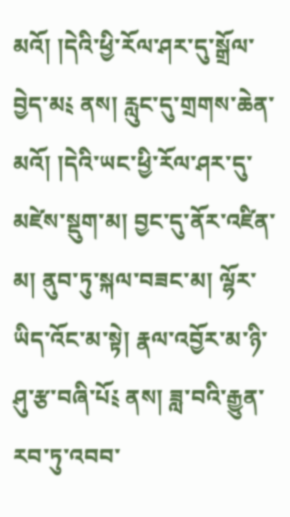མའོ། །དེའི་ཕྱི་རོལ་ཤར་དུ་སྒྲོལ་བྱེད་མ༴ ནས། རླུང་དུ་གྲགས་ཆེན་མའོ། །དེའི་ཡང་ཕྱི་རོལ་ཤར་དུ་མཛེས་སྡུག་མ། བྱང་དུ་ནོར་འཛིན་མ། ནུབ་ཏུ་སྐལ་བཟང་མ། ལྷོར་ཡིད་འོང་མ་སྟེ། རྣལ་འབྱོར་མ་ཉི་ཤུ་རྩ་བཞི་པོ༴ ནས། ཟླ་བའི་རྒྱུན་རབ་ཏུ་འབབ་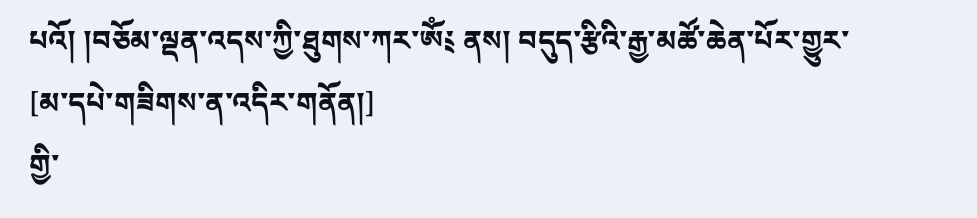པའོ། །བཅོམ་ལྡན་འདས་ཀྱི་ཐུགས་ཀར་ཨོཾ༴ ནས། བདུད་རྩིའི་རྒྱ་མཚོ་ཆེན་པོར་གྱུར་
[མ་དཔེ་གཟིགས་ན་འདིར་གནོན།]
གྱི་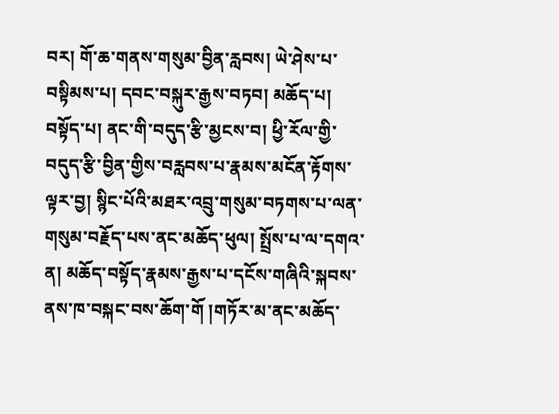བར། གོ་ཆ་གནས་གསུམ་བྱིན་རླབས། ཡེ་ཤེས་པ་བསྟིམས་པ། དབང་བསྐུར་རྒྱས་བཏབ། མཆོད་པ། བསྟོད་པ། ནང་གི་བདུད་རྩི་མྱངས་བ། ཕྱི་རོལ་གྱི་བདུད་རྩི་བྱིན་གྱིས་བརླབས་པ་རྣམས་མངོན་རྟོགས་ལྟར་བྱ། སྙིང་པོའི་མཐར་འབྲུ་གསུམ་བཏགས་པ་ལན་གསུམ་བརྗོད་པས་ནང་མཆོད་ཕུལ། སྤྲོས་པ་ལ་དགའ་ན། མཆོད་བསྟོད་རྣམས་རྒྱས་པ་དངོས་གཞིའི་སྐབས་ནས་ཁ་བསྐང་བས་ཆོག་གོ །གཏོར་མ་ནང་མཆོད་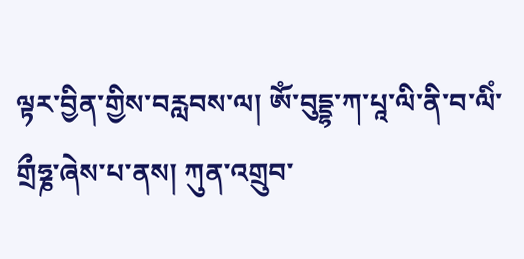ལྟར་བྱིན་གྱིས་བརླབས་ལ། ཨོཾ་བུདྡྷ་ཀ་པཱ་ལི་ནི་བ་ལིཾ་གྲྀཧྞ་ཞེས་པ་ནས། ཀུན་འགྲུབ་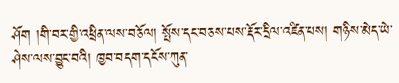ཤོག །གི་བར་གྱི་འཕྲིན་ལས་བཅོལ། སྤོས་དང་བཅས་པས་རྡོར་དྲིལ་འཛིན་པས། གཉིས་མེད་ཡེ་ཤེས་ལས་བྱུང་བའི། ཁྱབ་བདག་དངོས་ཀུན་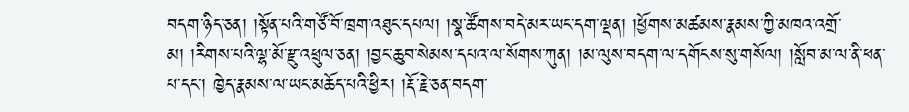བདག་ཉིད་ཅན། །སྟོན་པའི་གཙོ་བོ་ཁྲག་འཐུང་དཔལ། །སྣ་ཚོགས་བདེ་མར་ཡང་དག་ལྡན། །ཕྱོགས་མཚམས་རྣམས་ཀྱི་མཁའ་འགྲོ་མ། །རིགས་པའི་ལྷ་མོ་རྫུ་འཕྲུལ་ཅན། །བྱང་ཆུབ་སེམས་དཔའ་ལ་སོགས་ཀུན། །མ་ལུས་བདག་ལ་དགོངས་སུ་གསོལ། །སློབ་མ་ལ་ནི་ཕན་པ་དང་། ཁྱེད་རྣམས་ལ་ཡང་མཆོད་པའི་ཕྱིར། །རྡོ་རྗེ་ཅན་བདག་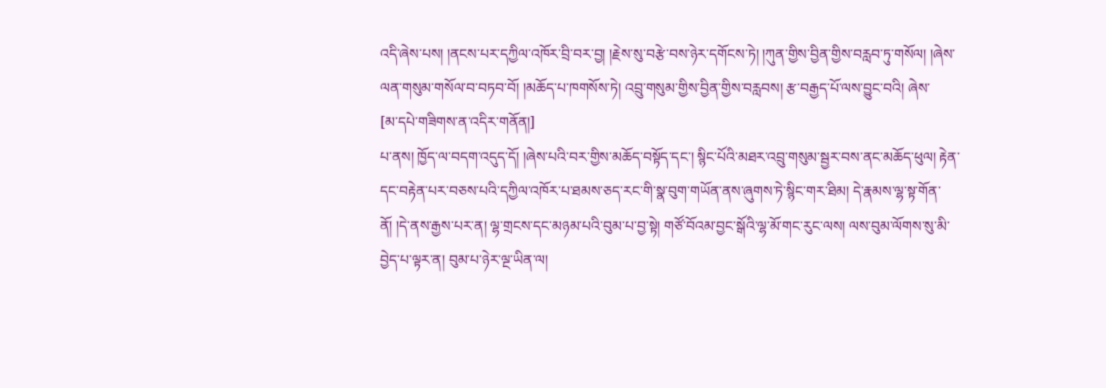འདི་ཞེས་པས། །ནངས་པར་དཀྱིལ་འཁོར་བྲི་བར་བྱ། །རྗེས་སུ་བརྩེ་བས་ཉེར་དགོངས་ཏེ། །ཀུན་གྱིས་བྱིན་གྱིས་བརླབ་ཏུ་གསོལ། །ཞེས་ལན་གསུམ་གསོལ་བ་བཏབ་བོ། །མཆོད་པ་ཁགསོས་ཏེ། འབྲུ་གསུམ་གྱིས་བྱིན་གྱིས་བརླབས། རྩ་བརྒྱད་པོ་ལས་བྱུང་བའི། ཞེས་
[མ་དཔེ་གཟིགས་ན་འདིར་གནོན།]
པ་ནས། ཁྱོད་ལ་བདག་འདུད་དོ། །ཞེས་པའི་བར་གྱིས་མཆོད་བསྟོད་དང་། སྙིང་པོའི་མཐར་འབྲུ་གསུམ་སྦྱར་བས་ནང་མཆོད་ཕུལ། རྟེན་དང་བརྟེན་པར་བཅས་པའི་དཀྱིལ་འཁོར་པ་ཐམས་ཅད་རང་གི་སྣ་བུག་གཡོན་ནས་ཞུགས་ཏེ་སྙིང་གར་ཐིམ། དེ་རྣམས་ལྷ་སྟ་གོན་ནོ། །དེ་ནས་རྒྱས་པར་ན། ལྷ་གྲངས་དང་མཉམ་པའི་བུམ་པ་བྱ་སྟེ། གཙོ་བོའམ་བྱང་སྒོའི་ལྷ་མོ་གང་རུང་ལས། ལས་བུམ་ལོགས་སུ་མི་བྱེད་པ་ལྟར་ན། བུམ་པ་ཉེར་ལྔ་ཡིན་ལ།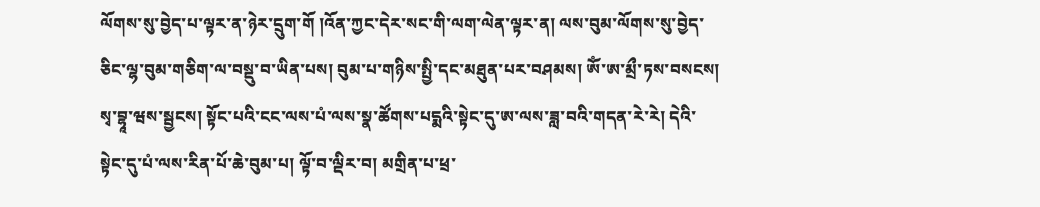ལོགས་སུ་བྱེད་པ་ལྟར་ན་ཉེར་དྲུག་གོ །འོན་ཀྱང་དེར་སང་གི་ལག་ལེན་ལྟར་ན། ལས་བུམ་ལོགས་སུ་བྱེད་ཅིང་ལྷ་བུམ་གཅིག་ལ་བསྡུ་བ་ཡིན་པས། བུམ་པ་གཉིས་སྤྱི་དང་མཐུན་པར་བཤམས། ཨོཾ་ཨ་མྲྀ་ཏས་བསངས། སྭ་བྷཱ་ཝས་སྦྱངས། སྟོང་པའི་ངང་ལས་པཾ་ལས་སྣ་ཚོགས་པདྨའི་སྟེང་དུ་ཨ་ལས་ཟླ་བའི་གདན་རེ་རེ། དེའི་སྟེང་དུ་པཾ་ལས་རིན་པོ་ཆེ་བུམ་པ། ལྟོ་བ་ལྡིར་བ། མགྲིན་པ་ཕྲ་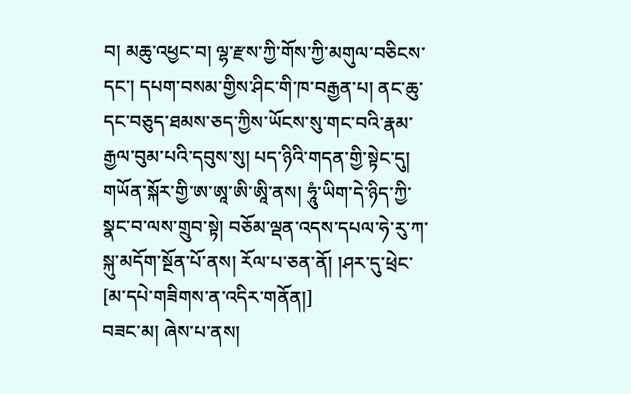བ། མཆུ་འཕྱང་བ། ལྷ་རྫས་ཀྱི་གོས་ཀྱི་མགུལ་བཅིངས་དང་། དཔག་བསམ་གྱིས་ཤིང་གི་ཁ་བརྒྱན་པ། ནང་ཆུ་དང་བཅུད་ཐམས་ཅད་ཀྱིས་ཡོངས་སུ་གང་བའི་རྣམ་རྒྱལ་བུམ་པའི་དབུས་སུ། པད་ཉིའི་གདན་གྱི་སྟེང་དུ། གཡོན་སྐོར་གྱི་ཨ་ཨཱ་ཨི་ཨཱི་ནས། ཧཱུཾ་ཡིག་དེ་ཉིད་ཀྱི་སྣང་བ་ལས་གྲུབ་སྟེ། བཅོམ་ལྡན་འདས་དཔལ་ཧེ་རུ་ཀ་སྐུ་མདོག་སྔོན་པོ་ནས། རོལ་པ་ཅན་ནོ། །ཤར་དུ་ཕྲེང་
[མ་དཔེ་གཟིགས་ན་འདིར་གནོན།]
བཟང་མ། ཞེས་པ་ནས།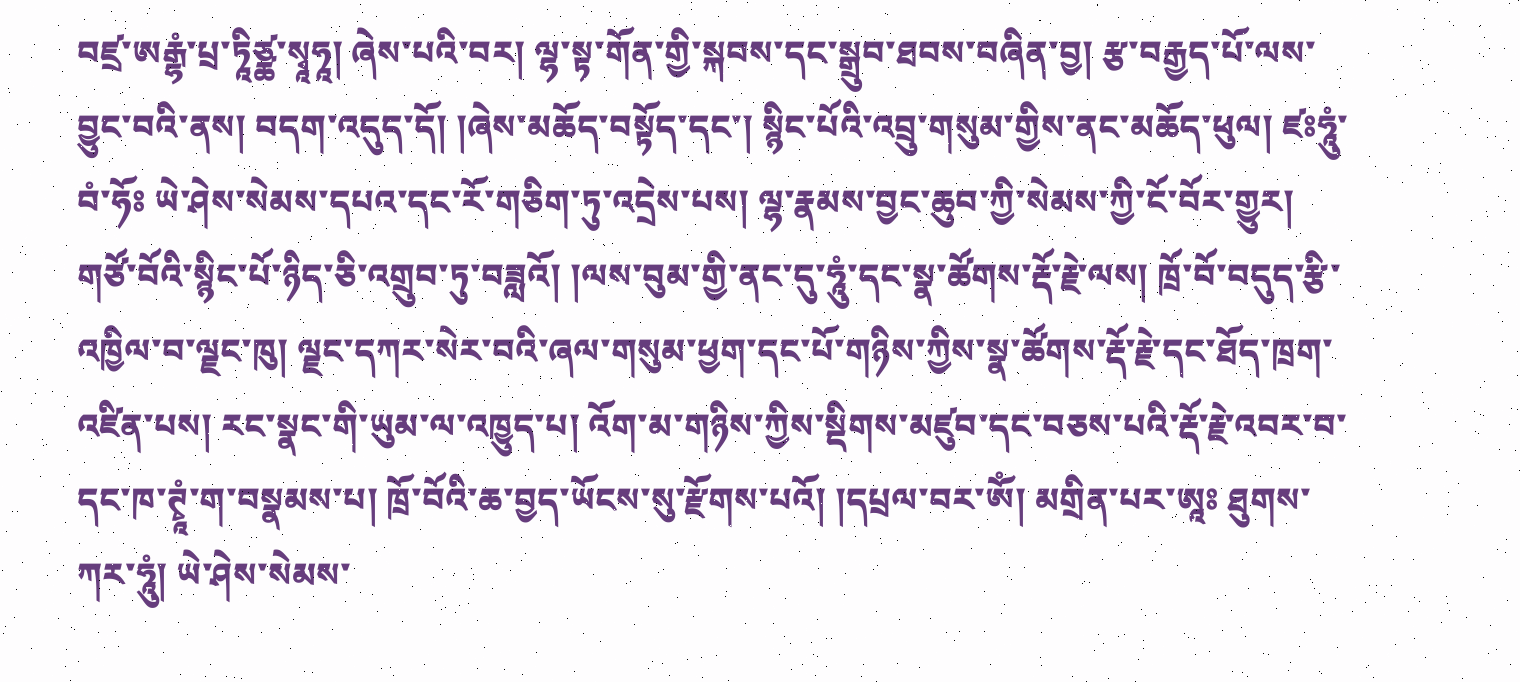བཛྲ་ཨརྒྷཾ་པྲ་ཏཱིཙྪ་སྭཱཧཱ། ཞེས་པའི་བར། ལྷ་སྟ་གོན་གྱི་སྐབས་དང་སྒྲུབ་ཐབས་བཞིན་བྱ། རྩ་བརྒྱད་པོ་ལས་བྱུང་བའི་ནས། བདག་འདུད་དོ། །ཞེས་མཆོད་བསྟོད་དང་། སྙིང་པོའི་འབྲུ་གསུམ་གྱིས་ནང་མཆོད་ཕུལ། ཛཿཧཱུཾ་བཾ་ཧོཿ ཡེ་ཤེས་སེམས་དཔའ་དང་རོ་གཅིག་ཏུ་འདྲེས་པས། ལྷ་རྣམས་བྱང་ཆུབ་ཀྱི་སེམས་ཀྱི་ངོ་བོར་གྱུར། གཙོ་བོའི་སྙིང་པོ་ཉིད་ཅི་འགྲུབ་ཏུ་བཟླའོ། །ལས་བུམ་གྱི་ནང་དུ་ཧཱུཾ་དང་སྣ་ཚོགས་རྡོ་རྗེ་ལས། ཁྲོ་བོ་བདུད་རྩི་འཁྱིལ་བ་ལྗང་ཁུ། ལྗང་དཀར་སེར་བའི་ཞལ་གསུམ་ཕྱག་དང་པོ་གཉིས་ཀྱིས་སྣ་ཚོགས་རྡོ་རྗེ་དང་ཐོད་ཁྲག་འཛིན་པས། རང་སྣང་གི་ཡུམ་ལ་འཁྱུད་པ། འོག་མ་གཉིས་ཀྱིས་སྡིགས་མཛུབ་དང་བཅས་པའི་རྡོ་རྗེ་འབར་བ་དང་ཁ་ཊྭཱཾ་ག་བསྣམས་པ། ཁྲོ་བོའི་ཆ་བྱད་ཡོངས་སུ་རྫོགས་པའོ། །དཔྲལ་བར་ཨོཾ། མགྲིན་པར་ཨཱཿ ཐུགས་ཀར་ཧཱུཾ། ཡེ་ཤེས་སེམས་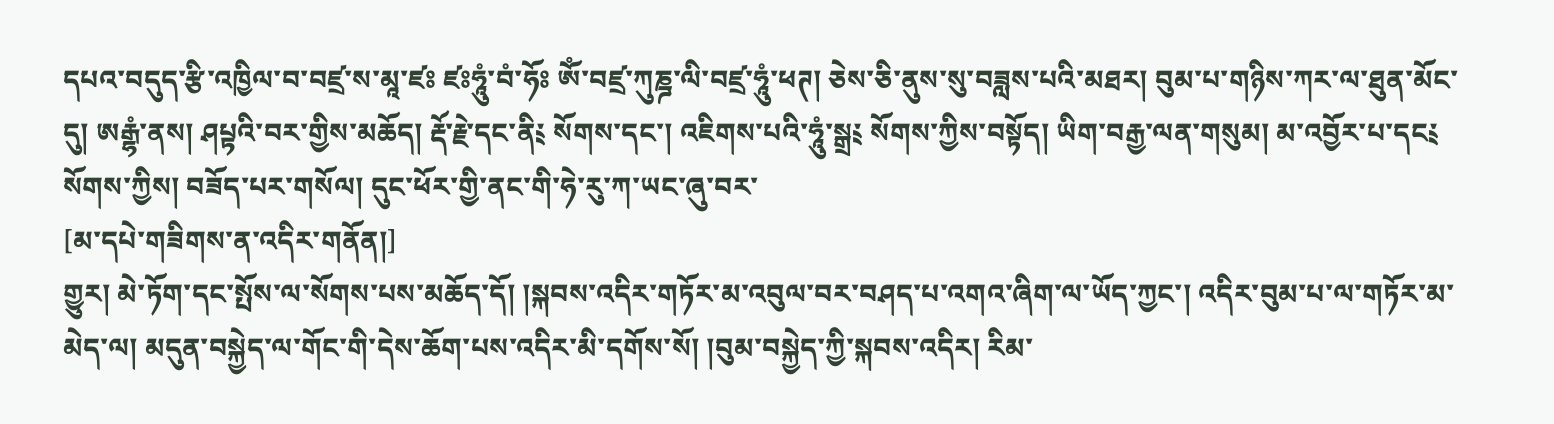དཔའ་བདུད་རྩི་འཁྱིལ་བ་བཛྲ་ས་མཱ་ཛཿ ཛཿཧཱུཾ་བཾ་ཧོཿ ཨོཾ་བཛྲ་ཀུཎྜ་ལི་བཛྲ་ཧཱུཾ་ཕཊ། ཅེས་ཅི་ནུས་སུ་བཟླས་པའི་མཐར། བུམ་པ་གཉིས་ཀར་ལ་ཐུན་མོང་དུ། ཨརྒྷཾ་ནས། ཤཔྟའི་བར་གྱིས་མཆོད། རྡོ་རྗེ་དང་ནི༴ སོགས་དང་། འཇིགས་པའི་ཧཱུཾ་སྒྲ༴ སོགས་ཀྱིས་བསྟོད། ཡིག་བརྒྱ་ལན་གསུམ། མ་འབྱོར་པ་དང༴ སོགས་ཀྱིས། བཟོད་པར་གསོལ། དུང་ཕོར་གྱི་ནང་གི་ཧེ་རུ་ཀ་ཡང་ཞུ་བར་
[མ་དཔེ་གཟིགས་ན་འདིར་གནོན།]
གྱུར། མེ་ཏོག་དང་སྤོས་ལ་སོགས་པས་མཆོད་དོ། །སྐབས་འདིར་གཏོར་མ་འབུལ་བར་བཤད་པ་འགའ་ཞིག་ལ་ཡོད་ཀྱང་། འདིར་བུམ་པ་ལ་གཏོར་མ་མེད་ལ། མདུན་བསྐྱེད་ལ་གོང་གི་དེས་ཆོག་པས་འདིར་མི་དགོས་སོ། །བུམ་བསྐྱེད་ཀྱི་སྐབས་འདིར། རིམ་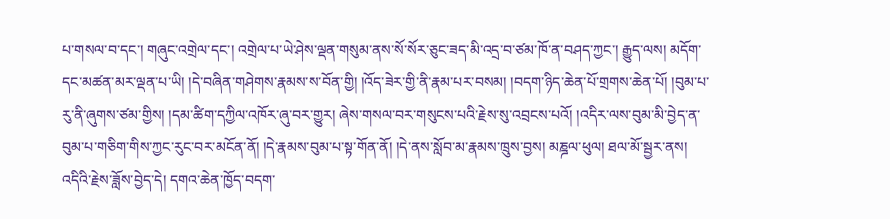པ་གསལ་བ་དང་། གཞུང་འགྲེལ་དང་། འགྲེལ་པ་ཡེ་ཤེས་ལྡན་གསུམ་ནས་སོ་སོར་ཅུང་ཟད་མི་འདྲ་བ་ཙམ་ཁོ་ན་བཤད་ཀྱང་། རྒྱུད་ལས། མདོག་དང་མཚན་མར་ལྡན་པ་ཡི། །དེ་བཞིན་གཤེགས་རྣམས་ས་བོན་གྱི། །འོད་ཟེར་གྱི་ནི་རྣམ་པར་བསམ། །བདག་ཉིད་ཆེན་པོ་གྲགས་ཆེན་པོ། །བུམ་པ་རུ་ནི་ཞུགས་ཙམ་གྱིས། །དམ་ཚིག་དཀྱིལ་འཁོར་ཞུ་བར་གྱུར། ཞེས་གསལ་བར་གསུངས་པའི་རྗེས་སུ་འབྲངས་པའོ། །འདིར་ལས་བུམ་མི་བྱེད་ན་བུམ་པ་གཅིག་གིས་ཀྱང་རུང་བར་མངོན་ནོ། །དེ་རྣམས་བུམ་པ་སྟ་གོན་ནོ། །དེ་ནས་སློབ་མ་རྣམས་ཁྲུས་བྱས། མཎྜལ་ཕུལ། ཐལ་མོ་སྦྱར་ནས། འདིའི་རྗེས་ཟློས་བྱེད་དེ། དགའ་ཆེན་ཁྱོད་བདག་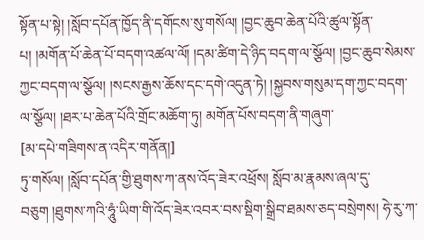སྟོན་པ་སྟེ། །སློབ་དཔོན་ཁྱོད་ནི་དགོངས་སུ་གསོལ། །བྱང་ཆུབ་ཆེན་པོའི་ཚུལ་སྟོན་པ། །མགོན་པོ་ཆེན་པོ་བདག་འཚལ་ལོ། །དམ་ཚིག་དེ་ཉིད་བདག་ལ་སྩོལ། །བྱང་ཆུབ་སེམས་ཀྱང་བདག་ལ་སྩོལ། །སངས་རྒྱས་ཆོས་དང་དགེ་འདུན་ཏེ། །སྐྱབས་གསུམ་དག་ཀྱང་བདག་ལ་སྩོལ། །ཐར་པ་ཆེན་པོའི་གྲོང་མཆོག་ཏུ། མགོན་པོས་བདག་ནི་གཞུག་
[མ་དཔེ་གཟིགས་ན་འདིར་གནོན།]
ཏུ་གསོལ། །སློབ་དཔོན་གྱི་ཐུགས་ཀ་ནས་འོད་ཟེར་འཕྲོས། སློབ་མ་རྣམས་ཞལ་དུ་བཅུག །ཐུགས་ཀའི་ཧཱུཾ་ཡིག་གི་འོད་ཟེར་འབར་བས་སྡིག་སྒྲིབ་ཐམས་ཅད་བསྲེགས། ཧེ་རུ་ཀ་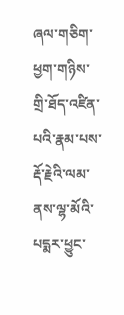ཞལ་གཅིག་ཕྱག་གཉིས་གྲི་ཐོད་འཛིན་པའི་རྣམ་པས་རྡོ་རྗེའི་ལམ་ནས་ལྷ་མོའི་པདྨར་ཕྱུང་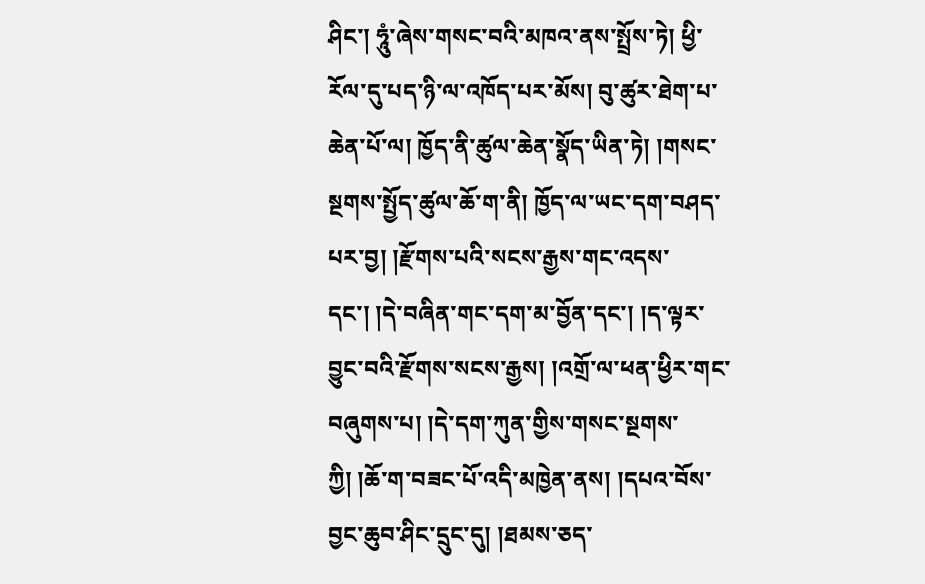ཤིང་། ཧཱུཾ་ཞེས་གསང་བའི་མཁའ་ནས་སྤྲོས་ཏེ། ཕྱི་རོལ་དུ་པད་ཉི་ལ་འཁོད་པར་མོས། བུ་ཚུར་ཐེག་པ་ཆེན་པོ་ལ། ཁྱོད་ནི་ཚུལ་ཆེན་སྣོད་ཡིན་ཏེ། །གསང་སྔགས་སྤྱོད་ཚུལ་ཆོ་ག་ནི། ཁྱོད་ལ་ཡང་དག་བཤད་པར་བྱ། །རྫོགས་པའི་སངས་རྒྱས་གང་འདས་དང་། །དེ་བཞིན་གང་དག་མ་བྱོན་དང་། །ད་ལྟར་བྱུང་བའི་རྫོགས་སངས་རྒྱས། །འགྲོ་ལ་ཕན་ཕྱིར་གང་བཞུགས་པ། །དེ་དག་ཀུན་གྱིས་གསང་སྔགས་ཀྱི། །ཆོ་ག་བཟང་པོ་འདི་མཁྱེན་ནས། །དཔའ་བོས་བྱང་ཆུབ་ཤིང་དྲུང་དུ། །ཐམས་ཅད་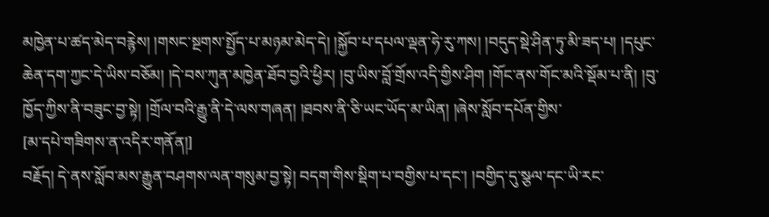མཁྱེན་པ་ཚད་མེད་བརྙེས། །གསང་སྔགས་སྤྱོད་པ་མཉམ་མེད་དེ། །སྐྱོབ་པ་དཔལ་ལྡན་ཧེ་རུ་ཀས། །བདུད་སྡེ་ཤིན་ཏུ་མི་ཟད་པ། །དཔུང་ཆེན་དག་ཀྱང་དེ་ཡིས་བཅོམ། །དེ་བས་ཀུན་མཁྱེན་ཐོབ་བྱའི་ཕྱིར། །བུ་ཡིས་བློ་གྲོས་འདི་གྱིས་ཤིག །གོང་ནས་གོང་མའི་སྡོམ་པ་ནི། །བུ་ཁྱོད་ཀྱིས་ནི་བཟུང་བྱ་སྟེ། །གྲོལ་བའི་རྒྱུ་ནི་དེ་ལས་གཞན། །ཐབས་ནི་ཅི་ཡང་ཡོད་མ་ཡིན། །ཞེས་སློབ་དཔོན་གྱིས་
[མ་དཔེ་གཟིགས་ན་འདིར་གནོན།]
བརྗོད། དེ་ནས་སློབ་མས་རྒྱུན་བཤགས་ལན་གསུམ་བྱ་སྟེ། བདག་གིས་སྡིག་པ་བགྱིས་པ་དང་། །བགྱིད་དུ་སྩལ་དང་ཡི་རང་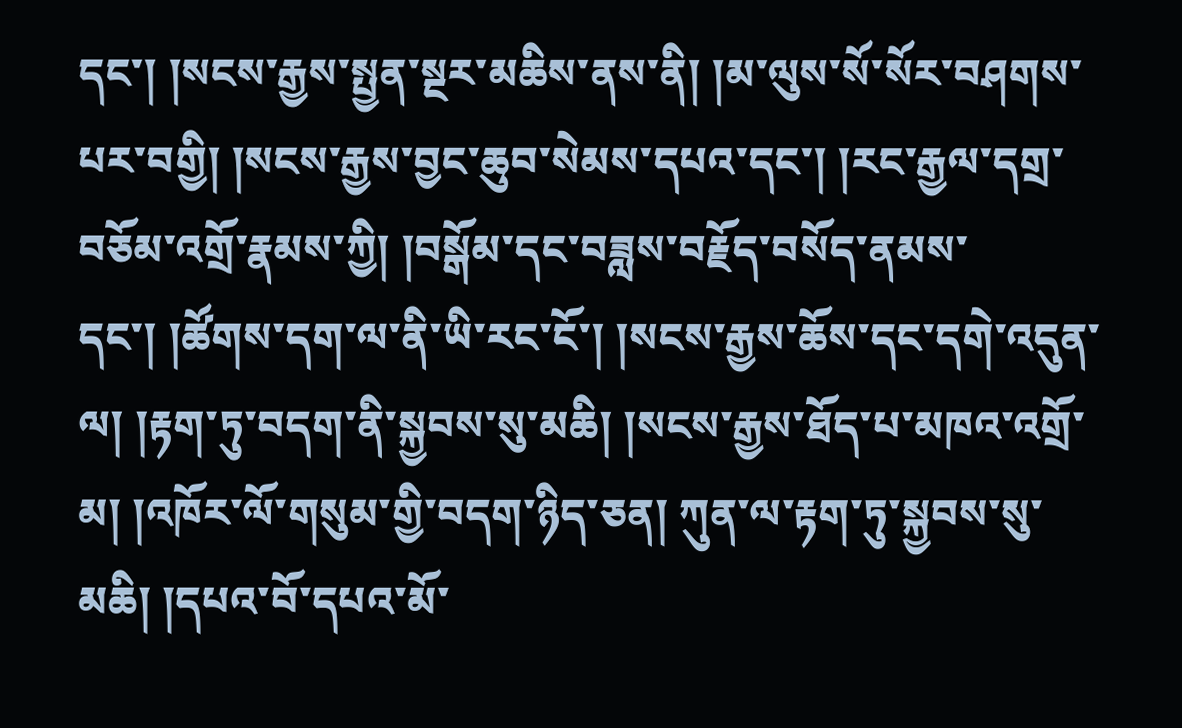དང་། །སངས་རྒྱས་སྤྱན་སྔར་མཆིས་ནས་ནི། །མ་ལུས་སོ་སོར་བཤགས་པར་བགྱི། །སངས་རྒྱས་བྱང་ཆུབ་སེམས་དཔའ་དང་། །རང་རྒྱལ་དགྲ་བཅོམ་འགྲོ་རྣམས་ཀྱི། །བསྒོམ་དང་བཟླས་བརྗོད་བསོད་ནམས་དང་། །ཚོགས་དག་ལ་ནི་ཡི་རང་ངོ་། །སངས་རྒྱས་ཆོས་དང་དགེ་འདུན་ལ། །རྟག་ཏུ་བདག་ནི་སྐྱབས་སུ་མཆི། །སངས་རྒྱས་ཐོད་པ་མཁའ་འགྲོ་མ། །འཁོར་ལོ་གསུམ་གྱི་བདག་ཉིད་ཅན། ཀུན་ལ་རྟག་ཏུ་སྐྱབས་སུ་མཆི། །དཔའ་བོ་དཔའ་མོ་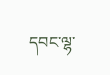དབང་ལྷ་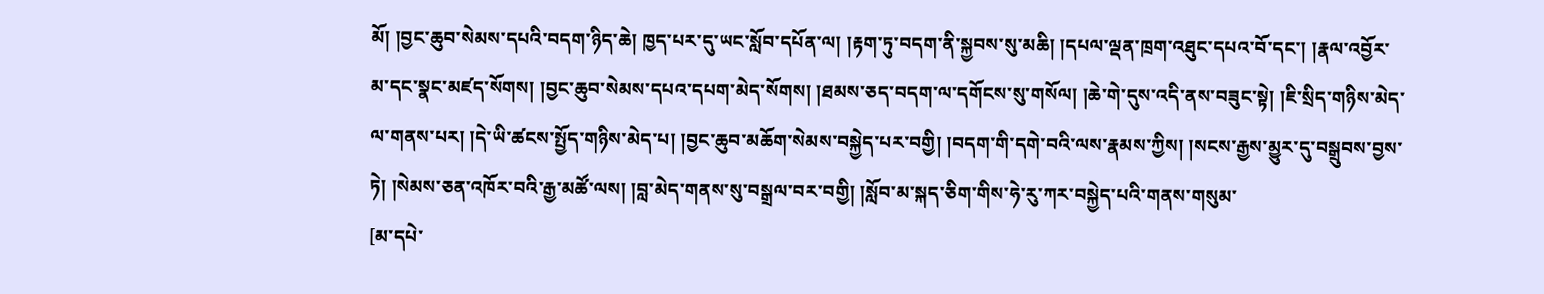མོ། །བྱང་ཆུབ་སེམས་དཔའི་བདག་ཉིད་ཆེ། ཁྱད་པར་དུ་ཡང་སློབ་དཔོན་ལ། །རྟག་ཏུ་བདག་ནི་སྐྱབས་སུ་མཆི། །དཔལ་ལྡན་ཁྲག་འཐུང་དཔའ་བོ་དང་། །རྣལ་འབྱོར་མ་དང་སྣང་མཛད་སོགས། །བྱང་ཆུབ་སེམས་དཔའ་དཔག་མེད་སོགས། །ཐམས་ཅད་བདག་ལ་དགོངས་སུ་གསོལ། །ཆེ་གེ་དུས་འདི་ནས་བཟུང་སྟེ། །ཇི་སྲིད་གཉིས་མེད་ལ་གནས་པར། །དེ་ཡི་ཚངས་སྤྱོད་གཉིས་མེད་པ། །བྱང་ཆུབ་མཆོག་སེམས་བསྐྱེད་པར་བགྱི། །བདག་གི་དགེ་བའི་ལས་རྣམས་ཀྱིས། །སངས་རྒྱས་མྱུར་དུ་བསྒྲུབས་བྱས་ཏེ། །སེམས་ཅན་འཁོར་བའི་རྒྱ་མཚོ་ལས། །བླ་མེད་གནས་སུ་བསྒྲལ་བར་བགྱི། །སློབ་མ་སྐད་ཅིག་གིས་ཧེ་རུ་ཀར་བསྐྱེད་པའི་གནས་གསུམ་
[མ་དཔེ་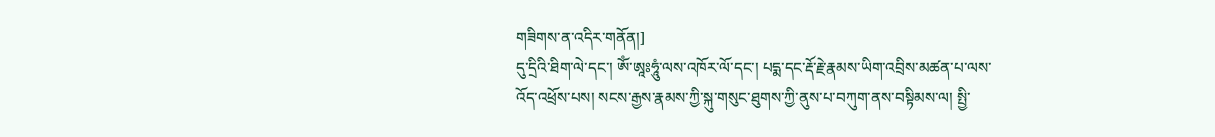གཟིགས་ན་འདིར་གནོན།]
དུ་དྲིའི་ཐིག་ལེ་དང་། ཨོཾ་ཨཱཿཧཱུཾ་ལས་འཁོར་ལོ་དང་། པདྨ་དང་རྡོ་རྗེ་རྣམས་ཡིག་འབྲིས་མཚན་པ་ལས་འོད་འཕྲོས་པས། སངས་རྒྱས་རྣམས་ཀྱི་སྐུ་གསུང་ཐུགས་ཀྱི་ནུས་པ་བཀུག་ནས་བསྟིམས་ལ། སྤྱི་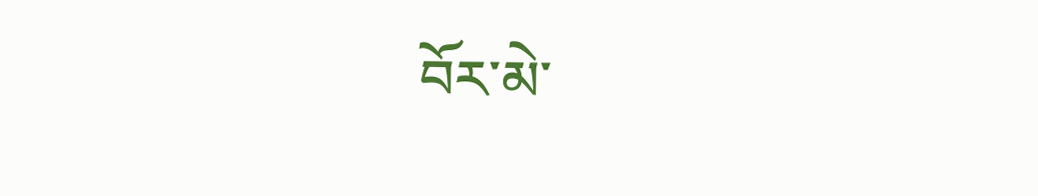བོར་མེ་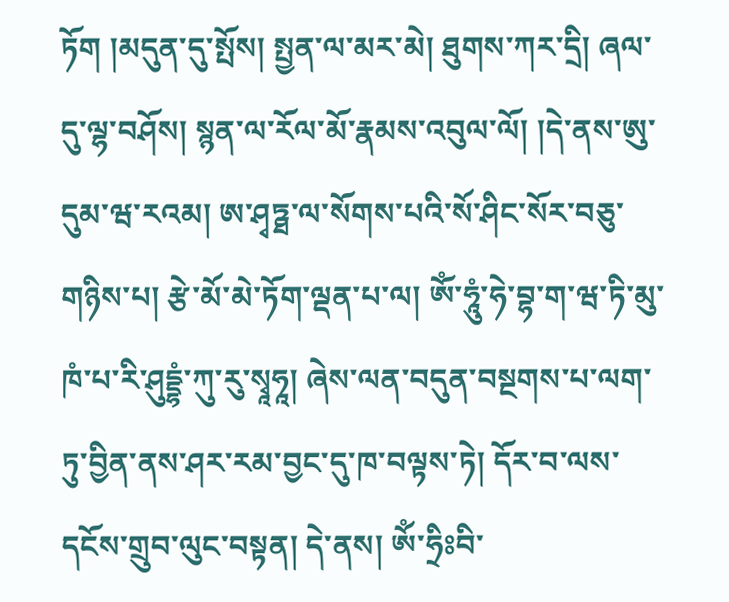ཏོག །མདུན་དུ་སྤོས། སྤྱན་ལ་མར་མེ། ཐུགས་ཀར་དྲི། ཞལ་དུ་ལྷ་བཤོས། སྙན་ལ་རོལ་མོ་རྣམས་འབུལ་ལོ། །དེ་ནས་ཨུ་དུམ་ཝ་རའམ། ཨ་ཤྭཏྠ་ལ་སོགས་པའི་སོ་ཤིང་སོར་བཅུ་གཉིས་པ། རྩེ་མོ་མེ་ཏོག་ལྡན་པ་ལ། ཨོཾ་ཧཱུཾ་ཧེ་བྷ་ག་ཝ་ཏི་མུ་ཁཾ་པ་རི་ཤུདྡྷཾ་ཀུ་རུ་སྭཱཧཱ། ཞེས་ལན་བདུན་བསྔགས་པ་ལག་ཏུ་བྱིན་ནས་ཤར་རམ་བྱང་དུ་ཁ་བལྟས་ཏེ། དོར་བ་ལས་དངོས་གྲུབ་ལུང་བསྟན། དེ་ནས། ཨོཾ་ཧྲིཿབི་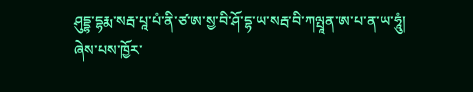ཤུདྡྷ་དྷརྨ་སརྦ་པཱ་པཾ་ནི་ཙ་ཨ་སྱ་བི་ཤོ་དྷ་ཡ་སརྦ་བི་ཀལྤཱན་ཨ་པ་ན་ཡ་ཧཱུཾ། ཞེས་པས་ཁྱོར་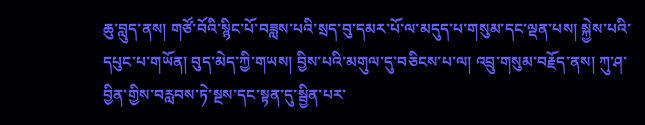ཆུ་བླུད་ནས། གཙོ་བོའི་སྙིང་པོ་བཟླས་པའི་སྲད་བུ་དམར་པོ་ལ་མདུད་པ་གསུམ་དང་ལྡན་པས། སྐྱེས་པའི་དཔུང་པ་གཡོན། བུད་མེད་ཀྱི་གཡས། བྱིས་པའི་མགུལ་དུ་བཅིངས་པ་ལ། འབྲུ་གསུམ་བརྗོད་ནས། ཀུ་ཤ་བྱིན་གྱིས་བརླབས་ཏེ་སྔས་དང་སྟན་དུ་སྦྱིན་པར་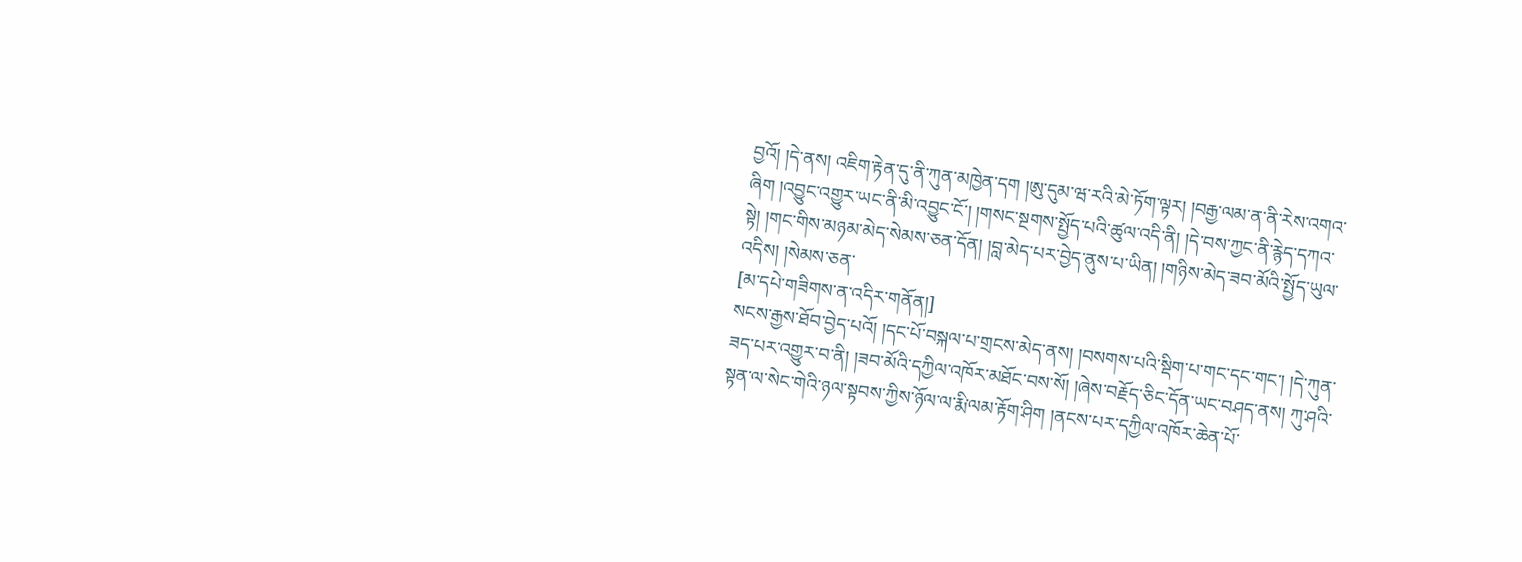བྱའོ། །དེ་ནས། འཇིག་རྟེན་དུ་ནི་ཀུན་མཁྱེན་དག །ཨུ་དུམ་ཝ་རའི་མེ་ཏོག་ལྟར། །བརྒྱ་ལམ་ན་ནི་རེས་འགའ་ཞིག །འབྱུང་འགྱུར་ཡང་ནི་མི་འབྱུང་ངོ་། །གསང་སྔགས་སྤྱོད་པའི་ཚུལ་འདི་ནི། །དེ་བས་ཀྱང་ནི་རྙེད་དཀའ་སྟེ། །གང་གིས་མཉམ་མེད་སེམས་ཅན་དོན། །བླ་མེད་པར་བྱེད་ནུས་པ་ཡིན། །གཉིས་མེད་ཟབ་མོའི་སྤྱོད་ཡུལ་འདིས། །སེམས་ཅན་
[མ་དཔེ་གཟིགས་ན་འདིར་གནོན།]
སངས་རྒྱས་ཐོབ་བྱེད་པའོ། །དང་པོ་བསྐལ་པ་གྲངས་མེད་ནས། །བསགས་པའི་སྡིག་པ་གང་དང་གང་། །དེ་ཀུན་ཟད་པར་འགྱུར་བ་ནི། །ཟབ་མོའི་དཀྱིལ་འཁོར་མཐོང་བས་སོ། །ཞེས་བརྗོད་ཅིང་དོན་ཡང་བཤད་ནས། ཀུ་ཤའི་སྟན་ལ་སེང་གེའི་ཉལ་སྟབས་ཀྱིས་ཉོལ་ལ་རྨི་ལམ་རྟོག་ཤིག །ནངས་པར་དཀྱིལ་འཁོར་ཆེན་པོ་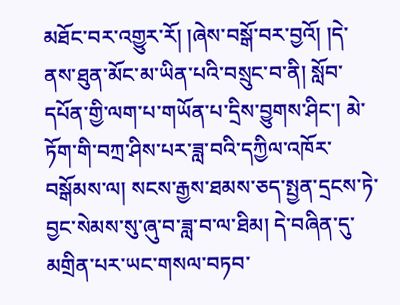མཐོང་བར་འགྱུར་རོ། །ཞེས་བསྒོ་བར་བྱའོ། །དེ་ནས་ཐུན་མོང་མ་ཡིན་པའི་བསྲུང་བ་ནི། སློབ་དཔོན་གྱི་ལག་པ་གཡོན་པ་དྲིས་བྱུགས་ཤིང་། མེ་ཏོག་གི་བཀྲ་ཤིས་པར་ཟླ་བའི་དཀྱིལ་འཁོར་བསྒོམས་ལ། སངས་རྒྱས་ཐམས་ཅད་སྤྱན་དྲངས་ཏེ་བྱང་སེམས་སུ་ཞུ་བ་ཟླ་བ་ལ་ཐིམ། དེ་བཞིན་དུ་མགྲིན་པར་ཡང་གསལ་བཏབ་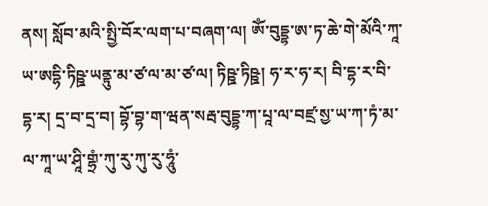ནས། སློབ་མའི་སྤྱི་བོར་ལག་པ་བཞག་ལ། ཨོཾ་བུདྡྷ་ཨ་ཏ་ཆེ་གེ་མོའི་ཀཱ་ཡ་ཨདྷི་ཏིཥྛ་ཡནྟུ་མ་ཙ་ལ་མ་ཙ་ལ། ཏིཥྛ་ཏིཥྛ། ཧ་ར་ཧ་ར། བི་དྷ་ར་བི་དྷ་ར། དྲ་བ་དྲ་བ། བྷོ་བྷ་ག་ཝན་སརྦ་བུདྡྷ་ཀ་པཱ་ལ་བཛྲ་སྱ་ཡ་ཀ་ཏཾ་མ་ལ་ཀཱ་ཡ་ཤཱི་གྷྲཾ་ཀུ་རུ་ཀུ་རུ་ཧཱུཾ་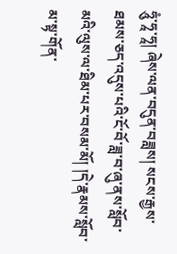ཧཱུཾ་ཧཱ་ཧཱ། ཞེས་ལན་བདུན་བཟླས། སངས་རྒྱས་ཐམས་ཅད་འདུས་པའི་ངོ་བོ་ཟླ་བ་ཞུ་ནས་སློབ་མའི་ལུས་ལ་ཐིམ་པར་བསམ་མོ། །དེ་རྣམས་སློབ་མ་སྟ་གོན་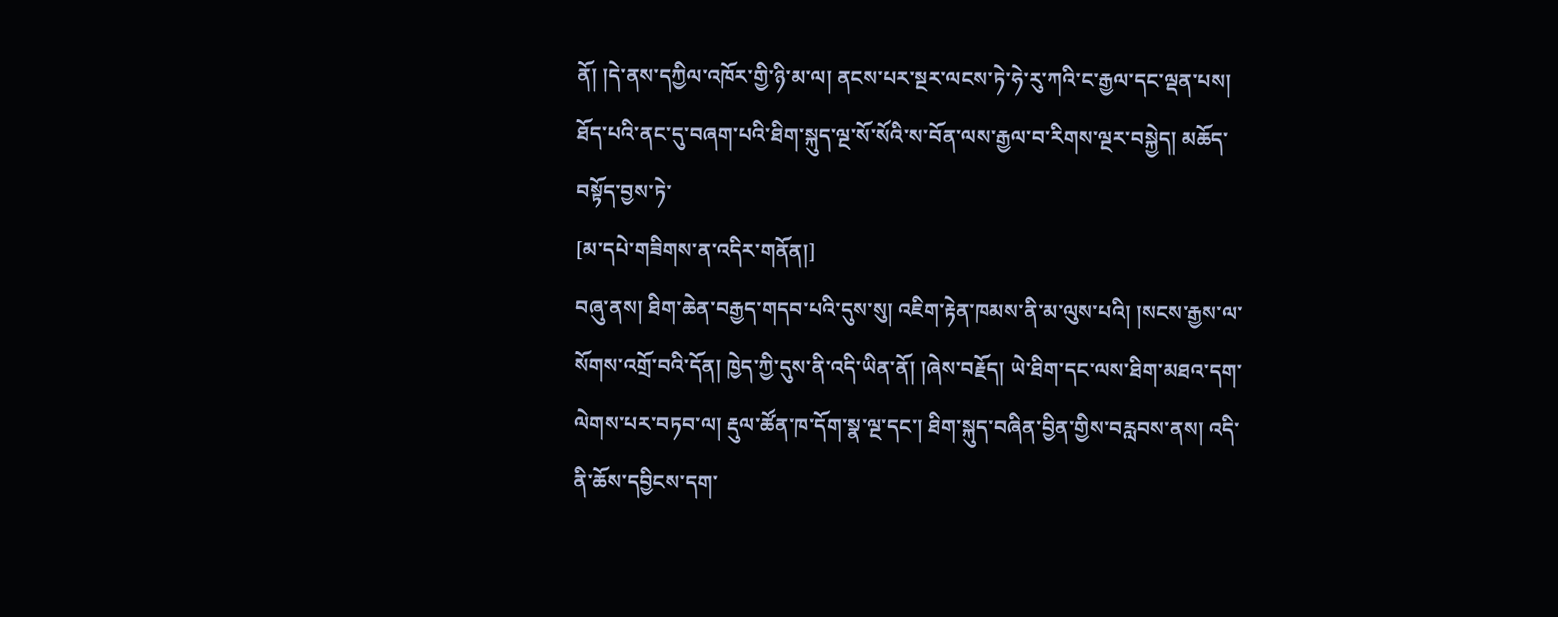ནོ། །དེ་ནས་དཀྱིལ་འཁོར་གྱི་ཉི་མ་ལ། ནངས་པར་སྔར་ལངས་ཏེ་ཧེ་རུ་ཀའི་ང་རྒྱལ་དང་ལྡན་པས། ཐོད་པའི་ནང་དུ་བཞག་པའི་ཐིག་སྐུད་ལྔ་སོ་སོའི་ས་བོན་ལས་རྒྱལ་བ་རིགས་ལྔར་བསྐྱེད། མཆོད་བསྟོད་བྱས་ཏེ་
[མ་དཔེ་གཟིགས་ན་འདིར་གནོན།]
བཞུ་ནས། ཐིག་ཆེན་བརྒྱད་གདབ་པའི་དུས་སུ། འཇིག་རྟེན་ཁམས་ནི་མ་ལུས་པའི། །སངས་རྒྱས་ལ་སོགས་འགྲོ་བའི་དོན། ཁྱེད་ཀྱི་དུས་ནི་འདི་ཡིན་ནོ། །ཞེས་བརྗོད། ཡེ་ཐིག་དང་ལས་ཐིག་མཐའ་དག་ལེགས་པར་བཏབ་ལ། རྡུལ་ཚོན་ཁ་དོག་སྣ་ལྔ་དང་། ཐིག་སྐུད་བཞིན་བྱིན་གྱིས་བརླབས་ནས། འདི་ནི་ཆོས་དབྱིངས་དག་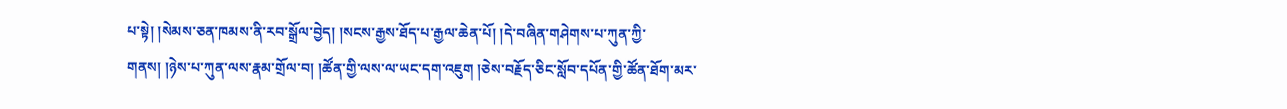པ་སྟེ། །སེམས་ཅན་ཁམས་ནི་རབ་སྒྲོལ་བྱེད། །སངས་རྒྱས་ཐོད་པ་རྒྱལ་ཆེན་པོ། །དེ་བཞིན་གཤེགས་པ་ཀུན་ཀྱི་གནས། །ཉེས་པ་ཀུན་ལས་རྣམ་གྲོལ་བ། །ཚོན་གྱི་ལས་ལ་ཡང་དག་འཇུག །ཅེས་བརྗོད་ཅིང་སློབ་དཔོན་གྱི་ཚོན་ཐོག་མར་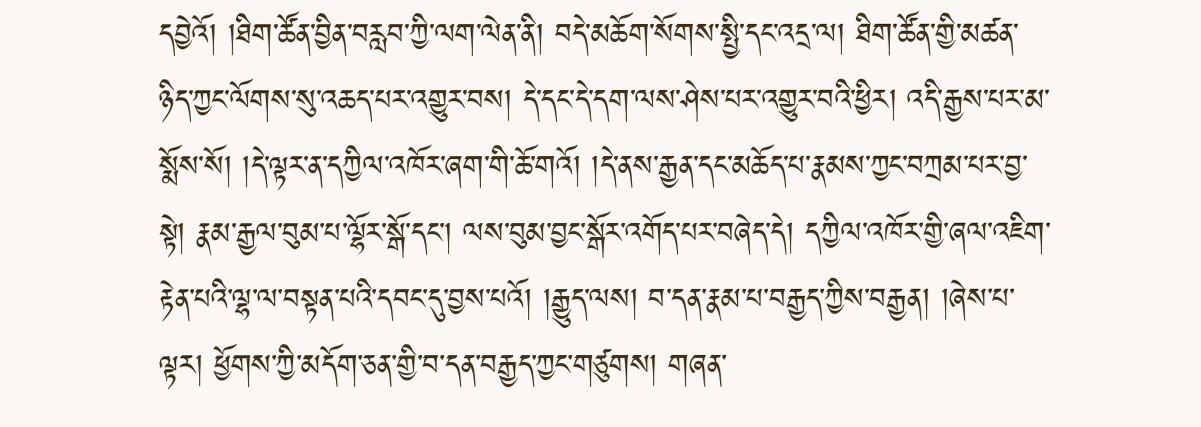དབྱེའོ། །ཐིག་ཚོན་བྱིན་བརླབ་ཀྱི་ལག་ལེན་ནི། བདེ་མཆོག་སོགས་སྤྱི་དང་འདྲ་ལ། ཐིག་ཚོན་གྱི་མཚན་ཉིད་ཀྱང་ལོགས་སུ་འཆད་པར་འགྱུར་བས། དེ་དང་དེ་དག་ལས་ཤེས་པར་འགྱུར་བའི་ཕྱིར། འདི་རྒྱས་པར་མ་སྨོས་སོ། །དེ་ལྟར་ན་དཀྱིལ་འཁོར་ཞག་གི་ཆོ་གའོ། །དེ་ནས་རྒྱན་དང་མཆོད་པ་རྣམས་ཀྱང་བཀྲམ་པར་བྱ་སྟེ། རྣམ་རྒྱལ་བུམ་པ་ལྷོར་སྒོ་དང་། ལས་བུམ་བྱང་སྒོར་འགོད་པར་བཞེད་དེ། དཀྱིལ་འཁོར་གྱི་ཞལ་འཇིག་རྟེན་པའི་ལྷ་ལ་བསྟན་པའི་དབང་དུ་བྱས་པའོ། །རྒྱུད་ལས། བ་དན་རྣམ་པ་བརྒྱད་ཀྱིས་བརྒྱན། །ཞེས་པ་ལྟར། ཕྱོགས་ཀྱི་མདོག་ཅན་གྱི་བ་དན་བརྒྱད་ཀྱང་གཙུགས། གཞན་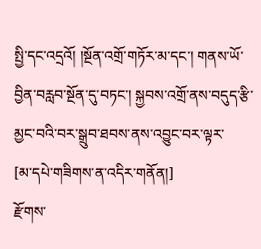སྤྱི་དང་འདྲའོ། །སྔོན་འགྲོ་གཏོར་མ་དང་། གནས་ཡོ་བྱིན་བརླབ་སྔོན་དུ་བཏང་། སྐྱབས་འགྲོ་ནས་བདུད་རྩི་མྱང་བའི་བར་སྒྲུབ་ཐབས་ནས་འབྱུང་བར་ལྟར་
[མ་དཔེ་གཟིགས་ན་འདིར་གནོན།]
རྫོགས་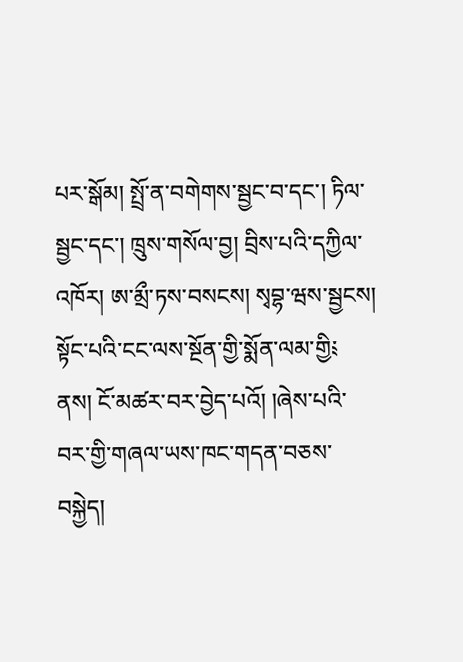པར་སྒོམ། སྤྲོ་ན་བགེགས་སྦྱང་བ་དང་། ཏིལ་སྦྱང་དང་། ཁྲུས་གསོལ་བྱ། བྲིས་པའི་དཀྱིལ་འཁོར། ཨ་མྲྀ་ཏས་བསངས། སྭབྷ་ཝས་སྦྱངས། སྟོང་པའི་ངང་ལས་སྔོན་གྱི་སྨོན་ལམ་གྱི༴ ནས། ངོ་མཚར་བར་བྱེད་པའོ། །ཞེས་པའི་བར་གྱི་གཞལ་ཡས་ཁང་གདན་བཅས་བསྐྱེད།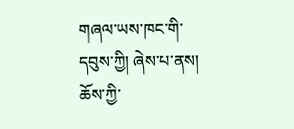གཞལ་ཡས་ཁང་གི་དབུས་ཀྱི། ཞེས་པ་ནས། ཆོས་ཀྱི་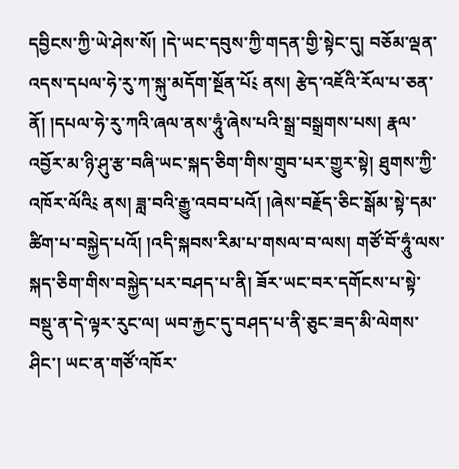དབྱིངས་ཀྱི་ཡེ་ཤེས་སོ། །དེ་ཡང་དབུས་ཀྱི་གདན་གྱི་སྟེང་དུ། བཅོམ་ལྡན་འདས་དཔལ་ཧེ་རུ་ཀ་སྐུ་མདོག་སྔོན་པོ༴ ནས། རྩེད་འཇོའི་རོལ་པ་ཅན་ནོ། །དཔལ་ཧེ་རུ་ཀའི་ཞལ་ནས་ཧཱུཾ་ཞེས་པའི་སྒྲ་བསྒྲགས་པས། རྣལ་འབྱོར་མ་ཉི་ཤུ་རྩ་བཞི་ཡང་སྐད་ཅིག་གིས་གྲུབ་པར་གྱུར་སྟེ། ཐུགས་ཀྱི་འཁོར་ལོའི༴ ནས། ཟླ་བའི་རྒྱུ་འབབ་པའོ། །ཞེས་བརྗོད་ཅིང་སྒོམ་སྟེ་དམ་ཚིག་པ་བསྐྱེད་པའོ། །འདི་སྐབས་རིམ་པ་གསལ་བ་ལས། གཙོ་བོ་ཧཱུཾ་ལས་སྐད་ཅིག་གིས་བསྐྱེད་པར་བཤད་པ་ནི། ཟོར་ཡང་བར་དགོངས་པ་སྟེ་བསྡུ་ན་དེ་ལྟར་རུང་ལ། ཡབ་རྐྱང་དུ་བཤད་པ་ནི་ཅུང་ཟད་མི་ལེགས་ཤིང་། ཡང་ན་གཙོ་འཁོར་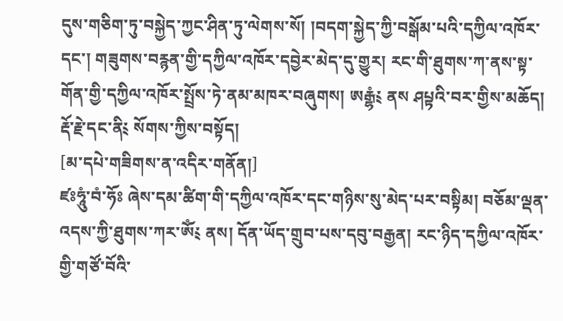དུས་གཅིག་ཏུ་བསྐྱེད་ཀྱང་ཤིན་ཏུ་ལེགས་སོ། །བདག་སྐྱེད་ཀྱི་བསྒོམ་པའི་དཀྱིལ་འཁོར་དང་། གཟུགས་བརྙན་གྱི་དཀྱིལ་འཁོར་དབྱེར་མེད་དུ་གྱུར། རང་གི་ཐུགས་ཀ་ནས་སྟ་གོན་གྱི་དཀྱིལ་འཁོར་སྤྲོས་ཏེ་ནམ་མཁར་བཞུགས། ཨརྒྷཾ༴ ནས ཤཔྟའི་བར་གྱིས་མཆོད། རྡོ་རྗེ་དང་ནི༴ སོགས་ཀྱིས་བསྟོད།
[མ་དཔེ་གཟིགས་ན་འདིར་གནོན།]
ཛཿཧཱུཾ་བཾ་ཧོཿ ཞེས་དམ་ཚིག་གི་དཀྱིལ་འཁོར་དང་གཉིས་སུ་མེད་པར་བསྟིམ། བཅོམ་ལྡན་འདས་ཀྱི་ཐུགས་ཀར་ཨོཾ༴ ནས། དོན་ཡོད་གྲུབ་པས་དབུ་བརྒྱན། རང་ཉིད་དཀྱིལ་འཁོར་གྱི་གཙོ་བོའི་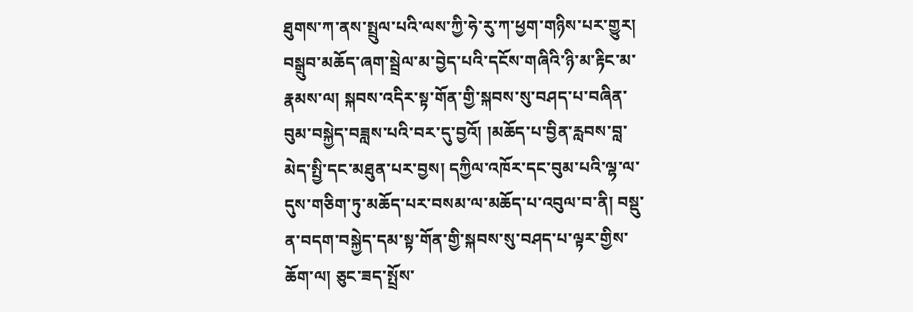ཐུགས་ཀ་ནས་སྤྲུལ་པའི་ལས་ཀྱི་ཧེ་རུ་ཀ་ཕྱག་གཉིས་པར་གྱུར། བསྒྲུབ་མཆོད་ཞག་སྦྲེལ་མ་བྱེད་པའི་དངོས་གཞིའི་ཉི་མ་རྟིང་མ་རྣམས་ལ། སྐབས་འདིར་སྟ་གོན་གྱི་སྐབས་སུ་བཤད་པ་བཞིན་བུམ་བསྐྱེད་བཟླས་པའི་བར་དུ་བྱའོ། །མཆོད་པ་བྱིན་རླབས་བླ་མེད་སྤྱི་དང་མཐུན་པར་བྱས། དཀྱིལ་འཁོར་དང་བུམ་པའི་ལྷ་ལ་དུས་གཅིག་ཏུ་མཆོད་པར་བསམ་ལ་མཆོད་པ་འབུལ་བ་ནི། བསྡུ་ན་བདག་བསྐྱེད་དམ་སྟ་གོན་གྱི་སྐབས་སུ་བཤད་པ་ལྟར་གྱིས་ཆོག་ལ། ཅུང་ཟད་སྤྲོས་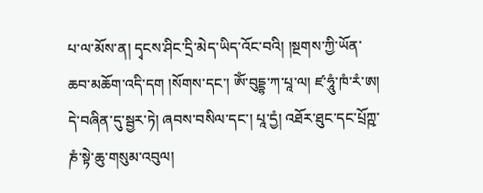པ་ལ་མོས་ན། དྭངས་ཤིང་དྲི་མེད་ཡིད་འོང་བའི། །སྔགས་ཀྱི་ཡོན་ཆབ་མཆོག་འདི་དག །སོགས་དང་། ཨོཾ་བུདྡྷ་ཀ་པཱ་ལ། ཛ་ཧཱུཾ་ཁཾ་རཾ་ཨ། དེ་བཞིན་དུ་སྦྱར་ཏེ། ཞབས་བསིལ་དང་། པཱ་དྱཾ། འཐོར་ཐུང་དང་པྲོཀྵ་ཎཾ་སྟེ་ཆུ་གསུམ་འབུལ།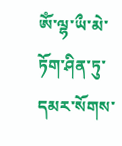ཨོཾ་ལྷ་ཡྀ་མེ་ཏོག་ཤིན་ཏུ་དམར་སོགས་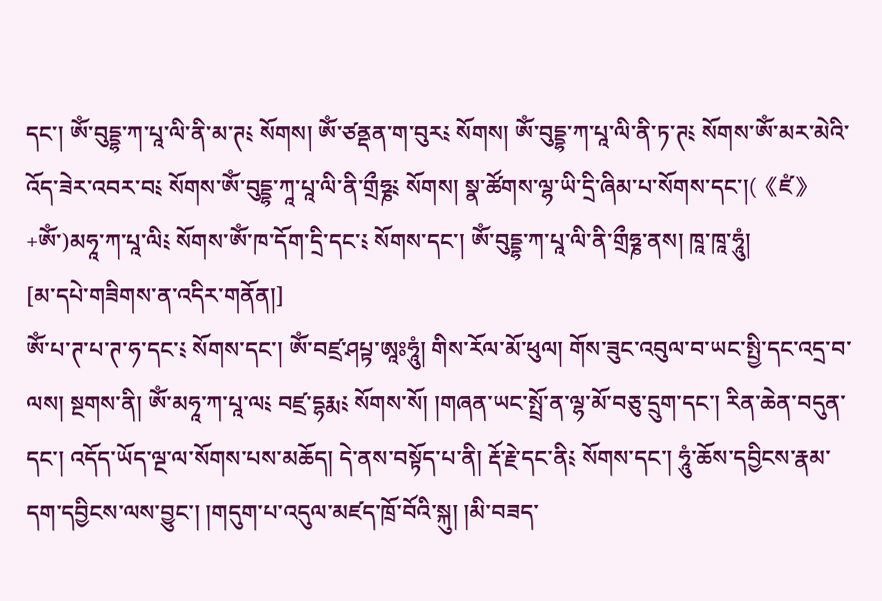དང་། ཨོཾ་བུདྡྷ་ཀ་པཱ་ལི་ནི་མ་ཊ༴ སོགས། ཨོཾ་ཙནྡན་ག་བུར༴ སོགས། ཨོཾ་བུདྡྷ་ཀ་པཱ་ལི་ནི་ཏ་ཊ༴ སོགས་ཨོཾ་མར་མེའི་འོད་ཟེར་འབར་བ༴ སོགས་ཨོཾ་བུདྡྷ་ཀཱ་པཱ་ལི་ནི་གྲྀཧྞ༴ སོགས། སྣ་ཚོགས་ལྷ་ཡི་དྲི་ཞིམ་པ་སོགས་དང་།(《ཛཾ》+ཨོཾ་)མཧཱ་ཀ་པཱ་ལི༴ སོགས་ཨོཾ་ཁ་དོག་དྲི་དང་༴ སོགས་དང་། ཨོཾ་བུདྡྷ་ཀ་པཱ་ལི་ནི་གྲྀཧྞ་ནས། ཁཱ་ཁཱ་ཧཱུཾ།
[མ་དཔེ་གཟིགས་ན་འདིར་གནོན།]
ཨོཾ་པ་ཊ་པ་ཊ་ཧ་དང་༴ སོགས་དང་། ཨོཾ་བཛྲ་ཤཔྟ་ཨཱཿཧཱུཾ། གིས་རོལ་མོ་ཕུལ། གོས་ཟུང་འབུལ་བ་ཡང་སྤྱི་དང་འདྲ་བ་ལས། སྔགས་ནི། ཨོཾ་མཧཱ་ཀ་པཱ་ལ༴ བཛྲ་དྷརྨ༴ སོགས་སོ། །གཞན་ཡང་སྤྲོ་ན་ལྷ་མོ་བཅུ་དྲུག་དང་། རིན་ཆེན་བདུན་དང་། འདོད་ཡོད་ལྔ་ལ་སོགས་པས་མཆོད། དེ་ནས་བསྟོད་པ་ནི། རྡོ་རྗེ་དང་ནི༴ སོགས་དང་། ཧཱུཾ་ཆོས་དབྱིངས་རྣམ་དག་དབྱིངས་ལས་བྱུང་། །གདུག་པ་འདུལ་མཛད་ཁྲོ་བོའི་སྐུ། །མི་བཟད་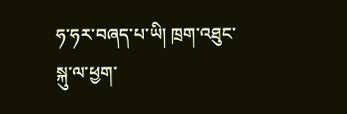ཧ་ཧར་བཞད་པ་ཡི། ཁྲག་འཐུང་སྐུ་ལ་ཕྱག་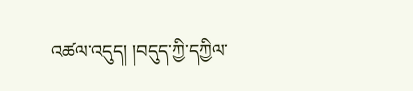འཚལ་འདུད། །བདུད་ཀྱི་དཀྱིལ་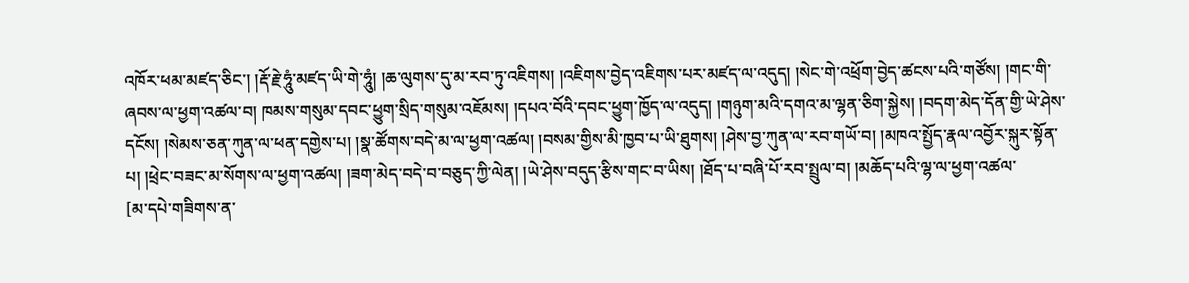འཁོར་ཕམ་མཛད་ཅིང་། །རྡོ་རྗེ་ཧཱུཾ་མཛད་ཡི་གེ་ཧཱུཾ། །ཆ་ལུགས་དུ་མ་རབ་ཏུ་འཇིགས། །འཇིགས་བྱེད་འཇིགས་པར་མཛད་ལ་འདུད། །སེང་གེ་འཕྲོག་བྱེད་ཚངས་པའི་གཙོས། །གང་གི་ཞབས་ལ་ཕྱག་འཚལ་བ། ཁམས་གསུམ་དབང་ཕྱུག་སྲིད་གསུམ་འཇོམས། །དཔའ་བོའི་དབང་ཕྱུག་ཁྱོད་ལ་འདུད། །གཉུག་མའི་དགའ་མ་ལྷན་ཅིག་སྐྱེས། །བདག་མེད་དོན་གྱི་ཡེ་ཤེས་དངོས། །སེམས་ཅན་ཀུན་ལ་ཕན་དགྱེས་པ། །སྣ་ཚོགས་བདེ་མ་ལ་ཕྱག་འཚལ། །བསམ་གྱིས་མི་ཁྱབ་པ་ཡི་ཐུགས། །ཤེས་བྱ་ཀུན་ལ་རབ་གཡོ་བ། །མཁའ་སྤྱོད་རྣལ་འབྱོར་སྐུར་སྟོན་པ། །ཕྲེང་བཟང་མ་སོགས་ལ་ཕྱག་འཚལ། །ཟག་མེད་བདེ་བ་བཅུད་ཀྱི་ལེན། །ཡེ་ཤེས་བདུད་རྩིས་གང་བ་ཡིས། །ཐོད་པ་བཞི་པོ་རབ་སྤྲུལ་བ། །མཆོད་པའི་ལྷ་ལ་ཕྱག་འཚལ་
[མ་དཔེ་གཟིགས་ན་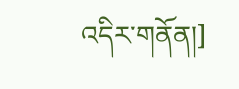འདིར་གནོན།]